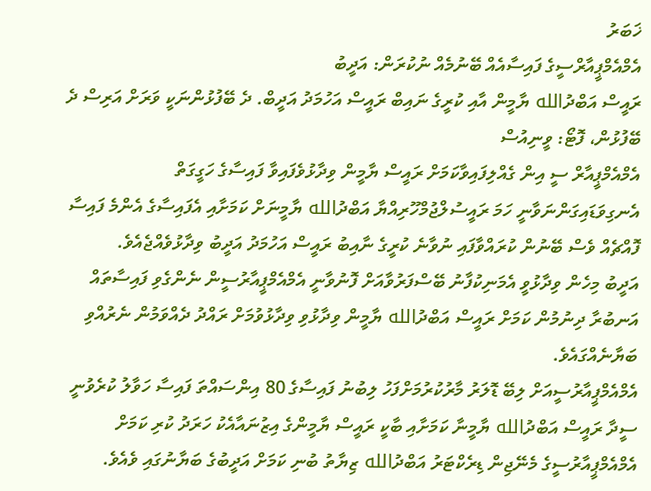ޚަބަރު
އެމްއެމްޕީއާރްސީގެ ފައިސާއެއް ބޭނުމެއް ނުކުރަން: އަދީބު
ރައީސް އަބްދުالله ޔާމީން އާއި ކުރީގެ ނައިބް ރައީސް އަހުމަދު އަދީބް. ދެ ބޭފުޅުންނަކީ ވަރަށް އަރިސް ދެ ބޭފުޅުން، ފޮޓޯ: ވީނިއުސް
އެމްއެމްޕީއާރް ސީ އިން ގެއްލިފައިވާކަމަށް ރައީސް ޔާމީން ވިދާޅުވެފައިވާ ފައިސާގެ ހަގީގަތް އެނގިވަޑައިގަންނަވާނީ ހަމަ ރައީސުލްޖުމްހޫރިއްޔާ އަބްދުالله ޔާމީނަށް ކަމަށާއި އެފައިސާގެ އެންމެ ފައިސާ ފޮއްޗެއް ވެސް ބޭނުން ކުރައްވާފައި ނުވާނެ ކުރީގެ ނާއިބު ރައީސް އަހުމަދު އަދީބު ވިދާޅުވެއްޖެއެވެ.
އަދީބު މިހެން ވިދާޅުވީ އެމަނިކުފާނު ބޭސްފަރުވާއަށް ފޮނުވާނީ އެމްއެމްޕީއާރުސީން ނެންގެވި ފައިސާތައް އަނބުރާ ދިނުމުން ކަމަށް ރައީސް އަބްދުالله ޔާމީން ވިދާޅުވި ވިދާޅުވުމަށް ރައްދު ދެއްވަމުން ނެރުއްވި ބަޔާނެއްގައެވެ.
އެމްއެމްޕީއާރުސީއަށް ލިބޭ ޑޮލަރު މާރުކުރުމަށްފަހު ލިބުނު ފައިސާގެ 80 އިންސައްތަ ފައިސާ ހަވާލު ކުރެވުނީ ސީދާ ރައީސް އަބްދުالله ޔާމީނާ ކަމަށާއި ބާކީ ރައީސް ޔާމީންގެ އިޒުނައާއެކު ހަރަދު ކުރި ކަމަށް އެމްއެމްޕީއާރުސީގެ މެނޭޖިން ޑިރެކްޓަރު އަބްދުالله ޒިޔާތު ބުނި ކަމަށް އަދީބުގެ ބަޔާނުގައި ވެއެވެ.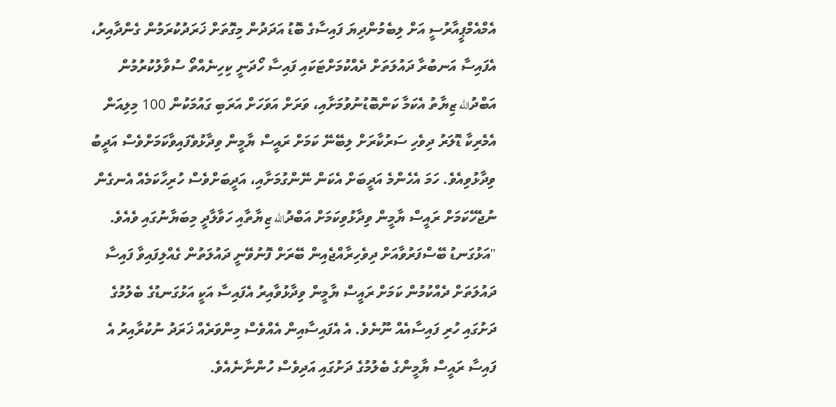އެމްއެމްޕީއާރުސީ އަށް ލިބެމުންދިޔަ ފައިސާގެ ބޮޑު އަދަދުން މިގޮތަށް ޚަރަދުކުރަމުން ގެންދާއިރު، އެފައިސާ އަނބުރާ ދައުލަތަށް ދެއްކުމަށްޓަކައި ފައިސާ ހޯދަނީ ކިހިނެއްތޯ ސުވާލުކުރުމުން އަބްދުالله ޒިޔާތު އެކަމާ ކަންބޮޑުނުވުމަށާއި، ވަރަށް އަވަހަށް އަރަބި ގައުމަކުން 100 މިލިއަން އެމެރިކާ ޑޮލަރު ދިވެހި ސަރުކާރަށް ލިބޭނޭ ކަމަށް ރައީސް ޔާމީން ވިދާޅުވެފައިވާކަމަށްވެސް އަދީބު ވިދާޅުވިއެވެ. ހަމަ އެހެންމެ އަދީބަށް އެކަން ނޭންގުމަށާއި، އަދީބަށްވެސް ހުރިހާކަމެއް އެނގެން ނުޖެހޭކަމަށް ރައީސް ޔާމީން ވިދާޅުވިކަމަށް އަބްދުالله ޒިޔާތާއި ހަވާލާދީ މިބަޔާނުގައި ވެއެވެ.
"އަޅުގަނޑު ބޭސްފަރުވާއަށް ދިވެހިރާއްޖެއިން ބޭރަށް ފޮނުވޭނީ ދައުލަތުން ގެއްލިފައިވާ ފައިސާ ދައުލަތަށް ދެއްކުމުން ކަމަށް ރައީސް ޔާމީން ވިދާޅުވާއިރު އެފައިސާ އަކީ އަޅުގަނޑުގެ ބެލުމުގެ ދަށުގައި ހުރި ފައިސާއެއް ނޫނެވެ. އެ އެފައިސާއިން އެއްވެސް މިންވަރެއް ޚަރަދު ނުކުރާއިރު އެ ފައިސާ ރައީސް ޔާމީންގެ ބެލުމުގެ ދަށުގައި އަދިވެސް ހުންނާނެއެވެ.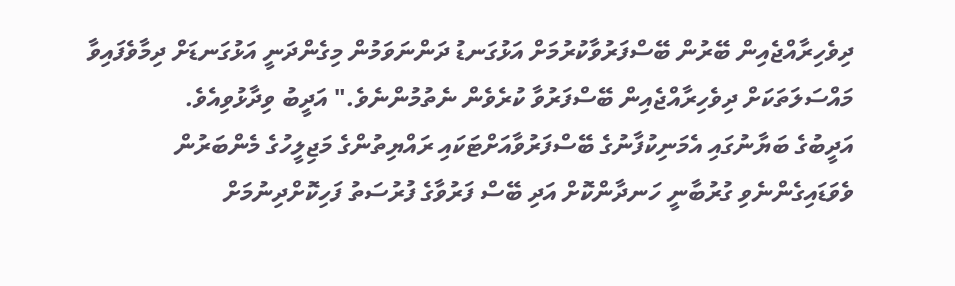ދިވެހިރާއްޖެއިން ބޭރުން ބޭސްފަރުވާކުރުމަށް އަޅުގަނޑު ދަންނަވަމުން މިގެންދަނީ އަޅުގަނޑަށް ދިމާވެފައިވާ މައްސަލަތަކަށް ދިވެހިރާއްޖެއިން ބޭސްފަރުވާ ކުރެވެން ނެތުމުންނެވެ." އަދީބު ވިދާޅުވިއެވެ.
އަދީބުގެ ބަޔާނުގައި އެމަނިކުފާނުގެ ބޭސްފަރުވާއަށްޓަކައި ރައްޔިތުންގެ މަޖިލީހުގެ މެންބަރުން ވެވަޑައިގެންނެވި ގުރުބާނީ ހަނދާންކޮށް އަދި ބޭސް ފަރުވާގެ ފުރުސަތު ފަހިކޮށްދިނުމަށް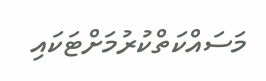މަސައްކަތްކުރުމަށްޓަކައި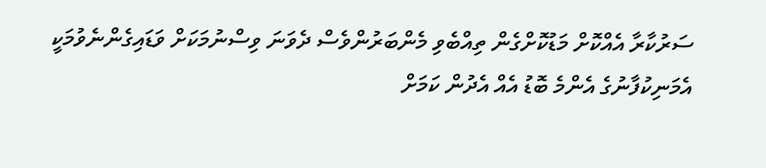ސަރުކާރާ އެއްކޮށް މަޑުކޮށްގެން ތިއްބެވި މެންބަރުންވެސް ދެވަނަ ވިސްނުމަކަށް ވަޑައިގެންނެވުމަކީ އެމަނިކުފާނުގެ އެންމެ ބޮޑު އެއް އެދުން ކަމަށް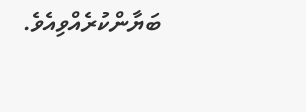ބަޔާންކުރެއްވިއެވެ.